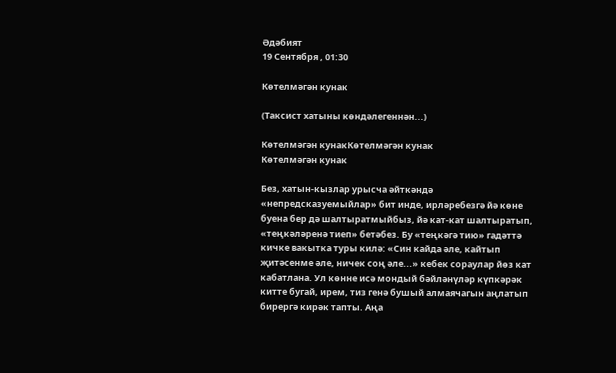Әдәбият
19 Сентября , 01:30

Көтелмәгән кунак

(Таксист хатыны көндәлегеннән...)

Көтелмәгән кунакКөтелмәгән кунак
Көтелмәгән кунак

Без, хатын-кызлар урысча әйткәндә «непредсказуемыйлар» бит инде, ирләребезгә йә көне буена бер дә шалтыратмыйбыз, йә кат-кат шалтыратып, «теңкәләренә тиеп» бетәбез. Бу «теңкәгә тию» гадәттә кичке вакытка туры килә: «Син кайда әле, кайтып җитәсенме әле, ничек соң әле...» кебек сораулар йөз кат кабатлана. Ул көнне исә мондый бәйләнүләр күпкәрәк китте бугай, ирем, тиз генә бушый алмаячагын аңлатып бирергә кирәк тапты. Аңа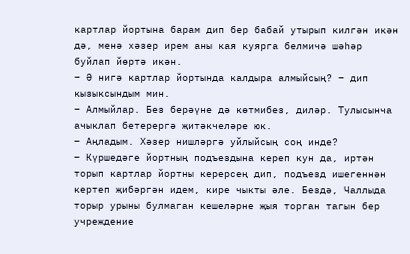картлар йортына барам дип бер бабай утырып килгән икән дә, менә хәзер ирем аны кая куярга белмичә шәһәр буйлап йөртә икән.
– Ә нигә картлар йортында калдыра алмыйсың? – дип кызыксындым мин.
– Алмыйлар. Без берәүне дә көтмибез, диләр. Тулысынча ачыклап бетерергә җитәкчеләре юк.
– Аңладым. Хәзер нишләргә уйлыйсың соң инде?
– Күршедәге йортның подъездына кереп кун да, иртән торып картлар йортны керерсең дип, подъезд ишегеннән кертеп җибәргән идем, кире чыкты әле. Бездә, Чаллыда торыр урыны булмаган кешеләрне җыя торган тагын бер учреждение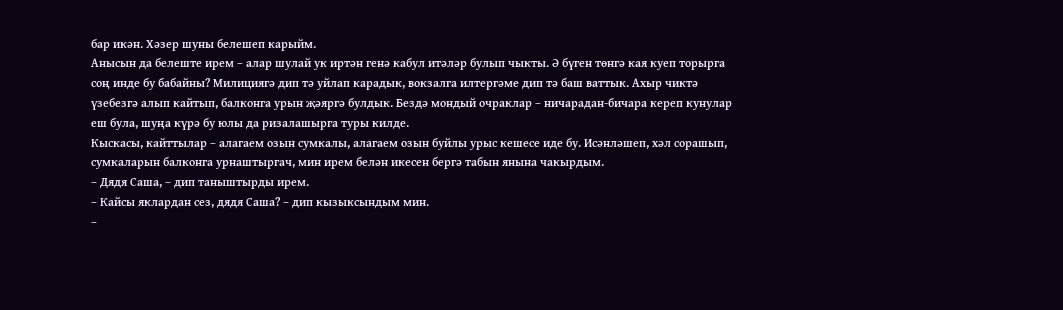бар икән. Хәзер шуны белешеп карыйм.
Анысын да белеште ирем – алар шулай ук иртән генә кабул итәләр булып чыкты. Ә бүген төнгә кая куеп торырга соң инде бу бабайны? Милициягә дип тә уйлап карадык, вокзалга илтергәме дип тә баш ваттык. Ахыр чиктә үзебезгә алып кайтып, балконга урын җәяргә булдык. Бездә мондый очраклар – ничарадан-бичара кереп кунулар еш була, шуңа күрә бу юлы да ризалашырга туры килде.
Кыскасы, кайттылар – алагаем озын сумкалы, алагаем озын буйлы урыс кешесе иде бу. Исәнләшеп, хәл сорашып, сумкаларын балконга урнаштыргач, мин ирем белән икесен бергә табын янына чакырдым.
– Дядя Саша, – дип таныштырды ирем.
– Кайсы яклардан сез, дядя Саша? – дип кызыксындым мин.
–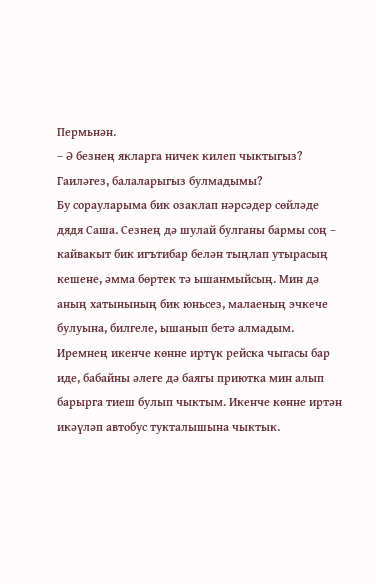Пермьнән.
– Ә безнең якларга ничек килеп чыктыгыз? Гаиләгез, балаларыгыз булмадымы?
Бу сорауларыма бик озаклап нәрсәдер сөйләде дядя Саша. Сезнең дә шулай булганы бармы соң – кайвакыт бик игътибар белән тыңлап утырасың кешене, әмма бөртек тә ышанмыйсың. Мин дә аның хатынының бик юньсез, малаеның эчкече булуына, билгеле, ышанып бетә алмадым.
Иремнең икенче көнне иртүк рейска чыгасы бар иде, бабайны әлеге дә баягы приютка мин алып барырга тиеш булып чыктым. Икенче көнне иртән икәүләп автобус тукталышына чыктык.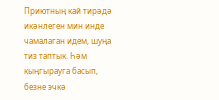Приютның кай тирәдә икәнлеген мин инде чамалаган идем, шуңа тиз таптык. Һәм кыңгырауга басып, безне эчкә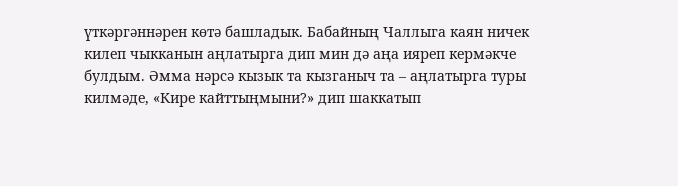үткәргәннәрен көтә башладык. Бабайның Чаллыга каян ничек килеп чыкканын аңлатырга дип мин дә аңа ияреп кермәкче булдым. Әмма нәрсә кызык та кызганыч та – аңлатырга туры килмәде, «Кире кайттыңмыни?» дип шаккатып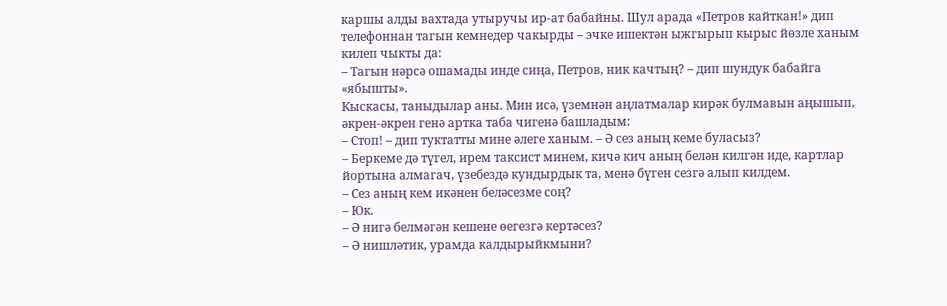каршы алды вахтада утыручы ир-ат бабайны. Шул арада «Петров кайткан!» дип телефоннан тагын кемнедер чакырды – эчке ишектән ыжгырып кырыс йөзле ханым килеп чыкты да:
– Тагын нәрсә ошамады инде сиңа, Петров, ник качтың? – дип шундук бабайга «ябышты».
Кыскасы, таныдылар аны. Мин исә, үземнән аңлатмалар кирәк булмавын аңышып, әкрен-әкрен генә артка таба чигенә башладым:
– Стоп! – дип туктатты мине әлеге ханым. – Ә сез аның кеме буласыз?
– Беркеме дә түгел, ирем таксист минем, кичә кич аның белән килгән иде, картлар йортына алмагач, үзебездә кундырдык та, менә бүген сезгә алып килдем.
– Сез аның кем икәнен беләсезме соң?
– Юк.
– Ә нигә белмәгән кешене өегезгә кертәсез?
– Ә нишләтик, урамда калдырыйкмыни?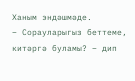Ханым эндәшмәде.
– Сорауларыгыз беттеме, китәргә буламы? – дип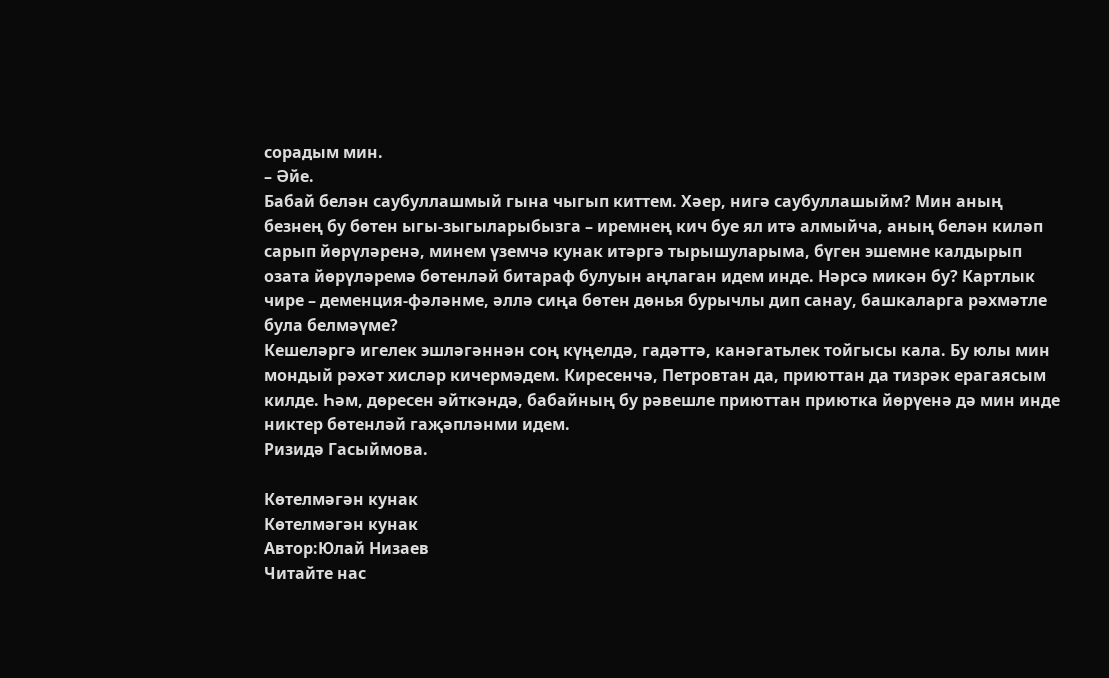сорадым мин.
– Әйе.
Бабай белән саубуллашмый гына чыгып киттем. Хәер, нигә саубуллашыйм? Мин аның безнең бу бөтен ыгы-зыгыларыбызга – иремнең кич буе ял итә алмыйча, аның белән киләп сарып йөрүләренә, минем үземчә кунак итәргә тырышуларыма, бүген эшемне калдырып озата йөрүләремә бөтенләй битараф булуын аңлаган идем инде. Нәрсә микән бу? Картлык чире – деменция-фәләнме, әллә сиңа бөтен дөнья бурычлы дип санау, башкаларга рәхмәтле була белмәүме?
Кешеләргә игелек эшләгәннән соң күңелдә, гадәттә, канәгатьлек тойгысы кала. Бу юлы мин мондый рәхәт хисләр кичермәдем. Киресенчә, Петровтан да, приюттан да тизрәк ерагаясым килде. Һәм, дөресен әйткәндә, бабайның бу рәвешле приюттан приютка йөрүенә дә мин инде никтер бөтенләй гаҗәпләнми идем.
Ризидә Гасыймова.

Көтелмәгән кунак
Көтелмәгән кунак
Автор:Юлай Низаев
Читайте нас